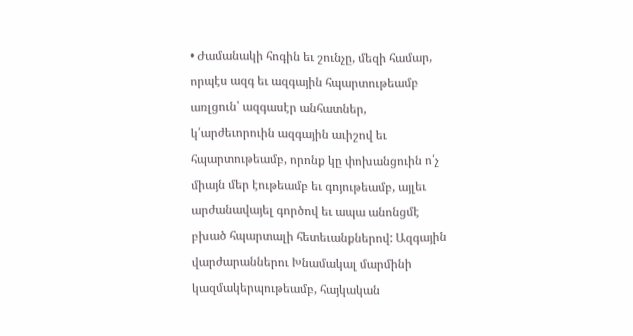• Ժամանակի հոգին եւ շունչը, մեզի համար, որպէս ազգ եւ ազգային հպարտութեամբ առլցուն՝ ազգասէր անհատներ, կ՛արժեւորուին ազգային աւիշով եւ հպարտութեամբ, որոնք կը փոխանցուին ո՛չ միայն մեր էութեամբ եւ գոյութեամբ, այլեւ արժանավայել գործով եւ ապա անոնցմէ բխած հպարտալի հետեւանքներով: Ազգային վարժարաններու Խնամակալ մարմինի կազմակերպութեամբ, հայկական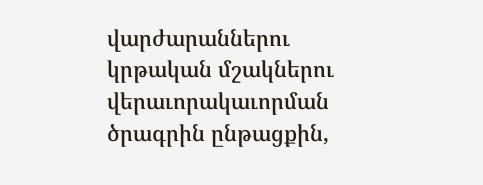վարժարաններու կրթական մշակներու վերաւորակաւորման ծրագրին ընթացքին,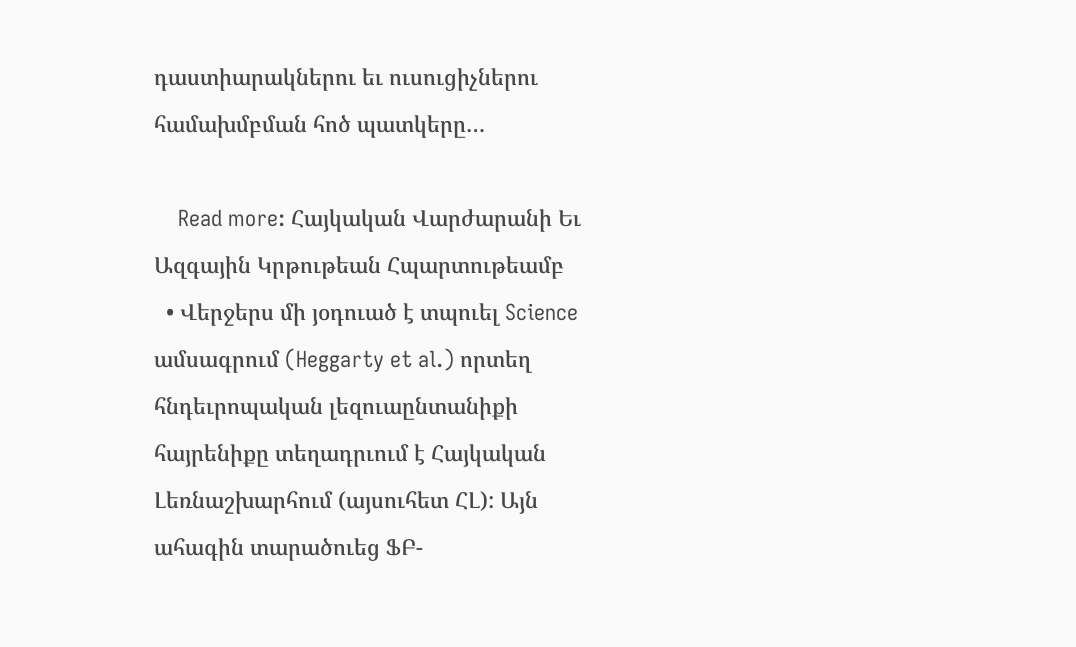դաստիարակներու եւ ուսուցիչներու համախմբման հոծ պատկերը…

    Read more: Հայկական Վարժարանի Եւ Ազգային Կրթութեան Հպարտութեամբ
  • Վերջերս մի յօդուած է տպուել Science ամսագրում (Heggarty et al.) որտեղ հնդեւրոպական լեզուաընտանիքի հայրենիքը տեղադրւում է Հայկական Լեռնաշխարհում (այսուհետ ՀԼ): Այն ահագին տարածուեց ՖԲ-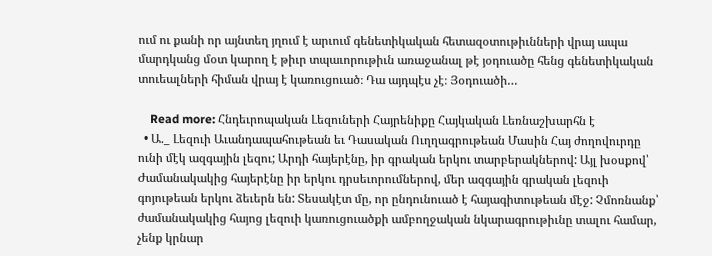ում ու քանի որ այնտեղ յղում է արւում գենետիկական հետազօտութիւնների վրայ ապա մարդկանց մօտ կարող է թիւր տպաւորութիւն առաջանալ թէ յօդուածը հենց գենետիկական տուեալների հիման վրայ է կառուցուած։ Դա այդպէս չէ։ Յօդուածի…

    Read more: Հնդեւրոպական Լեզուների Հայրենիքը Հայկական Լեռնաշխարհն է
  • Ա._ Լեզուի Աւանդապահութեան եւ Դասական Ուղղագրութեան Մասին Հայ ժողովուրդը ունի մէկ ազգային լեզու; Արդի հայերէնը, իր գրական երկու տարբերակներով: Այլ խօսքով՝ Ժամանակակից հայերէնը իր երկու դրսեւորումներով, մեր ազգային գրական լեզուի գոյութեան երկու ձեւերն են: Տեսակէտ մը, որ ընդունուած է հայագիտութեան մէջ: Չմոռնանք՝ ժամանակակից հայոց լեզուի կառուցուածքի ամբողջական նկարագրութիւնը տալու համար, չենք կրնար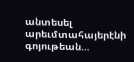անտեսել արեւմտահայերէնի գոյութեան…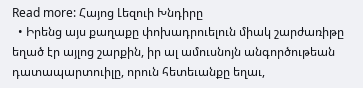Read more: Հայոց Լեզուի Խնդիրը
  • Իրենց այս քաղաքը փոխադրուելուն միակ շարժառիթը եղած էր այլոց շարքին, իր ալ ամուսնոյն անգործութեան դատապարտուիլը, որուն հետեւանքը եղաւ,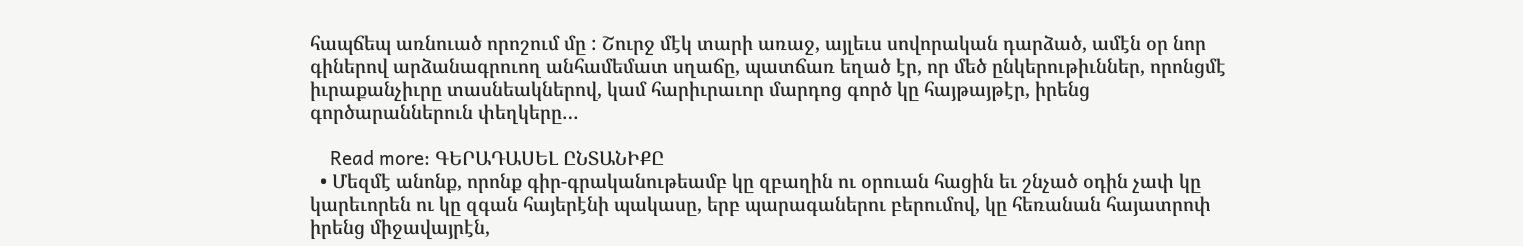հապճեպ առնուած որոշում մը : Շուրջ մէկ տարի առաջ, այլեւս սովորական դարձած, ամէն օր նոր գիներով արձանագրուող անհամեմատ սղաճը, պատճառ եղած էր, որ մեծ ընկերութիւններ, որոնցմէ իւրաքանչիւրը տասնեակներով, կամ հարիւրաւոր մարդոց գործ կը հայթայթէր, իրենց գործարաններուն փեղկերը…

    Read more: ԳԵՐԱԴԱՍԵԼ ԸՆՏԱՆԻՔԸ
  • Մեզմէ անոնք, որոնք գիր-գրականութեամբ կը զբաղին ու օրուան հացին եւ շնչած օդին չափ կը կարեւորեն ու կը զգան հայերէնի պակասը, երբ պարագաներու բերումով, կը հեռանան հայատրոփ իրենց միջավայրէն,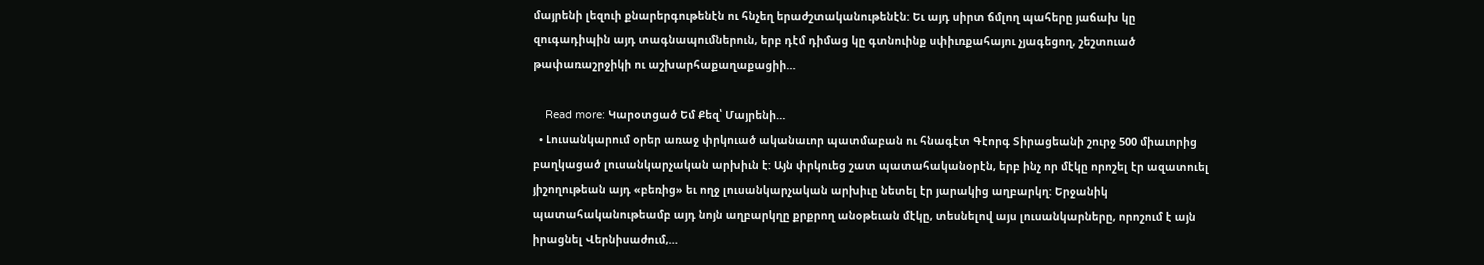մայրենի լեզուի քնարերգութենէն ու հնչեղ երաժշտականութենէն: Եւ այդ սիրտ ճմլող պահերը յաճախ կը զուգադիպին այդ տագնապումներուն, երբ դէմ դիմաց կը գտնուինք սփիւռքահայու չյագեցող, շեշտուած թափառաշրջիկի ու աշխարհաքաղաքացիի…

    Read more: Կարօտցած Եմ Քեզ՝ Մայրենի…
  • Լուսանկարում օրեր առաջ փրկուած ականաւոր պատմաբան ու հնագէտ Գէորգ Տիրացեանի շուրջ 500 միաւորից բաղկացած լուսանկարչական արխիւն է: Այն փրկուեց շատ պատահականօրէն, երբ ինչ որ մէկը որոշել էր ազատուել յիշողութեան այդ «բեռից» եւ ողջ լուսանկարչական արխիւը նետել էր յարակից աղբարկղ: Երջանիկ պատահականութեամբ այդ նոյն աղբարկղը քրքրող անօթեւան մէկը, տեսնելով այս լուսանկարները, որոշում է այն իրացնել Վերնիսաժում,…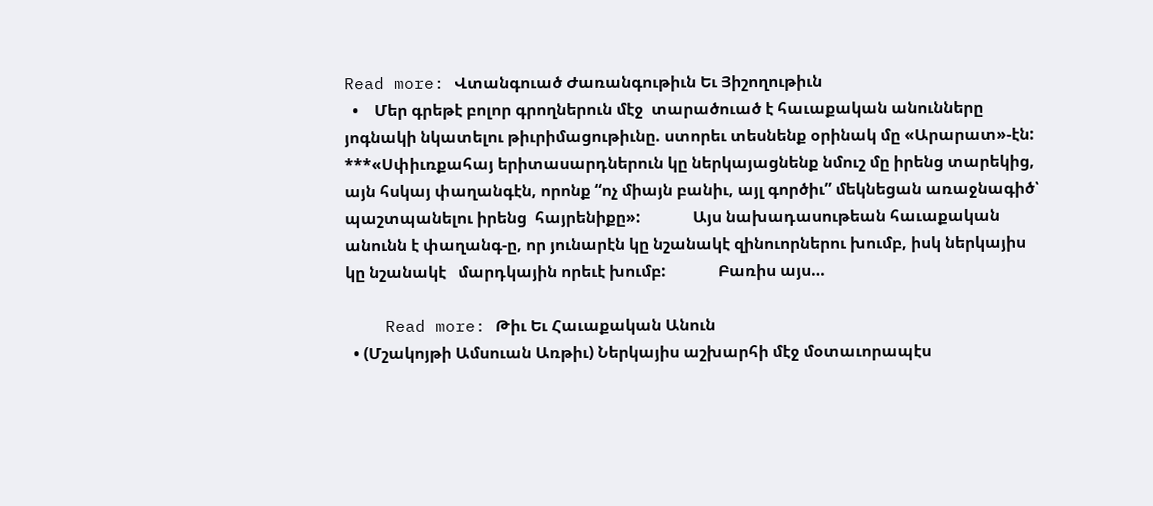Read more: Վտանգուած Ժառանգութիւն Եւ Յիշողութիւն
  •    Մեր գրեթէ բոլոր գրողներուն մէջ  տարածուած է հաւաքական անունները յոգնակի նկատելու թիւրիմացութիւնը. ստորեւ տեսնենք օրինակ մը «Արարատ»-էն:             ***«Սփիւռքահայ երիտասարդներուն կը ներկայացնենք նմուշ մը իրենց տարեկից, այն հսկայ փաղանգէն, որոնք “ոչ միայն բանիւ, այլ գործիւ” մեկնեցան առաջնագիծ՝ պաշտպանելու իրենց  հայրենիքը»:             Այս նախադասութեան հաւաքական անունն է փաղանգ-ը, որ յունարէն կը նշանակէ զինուորներու խումբ, իսկ ներկայիս  կը նշանակէ   մարդկային որեւէ խումբ:             Բառիս այս…

    Read more: Թիւ Եւ Հաւաքական Անուն
  • (Մշակոյթի Ամսուան Առթիւ) Ներկայիս աշխարհի մէջ մօտաւորապէս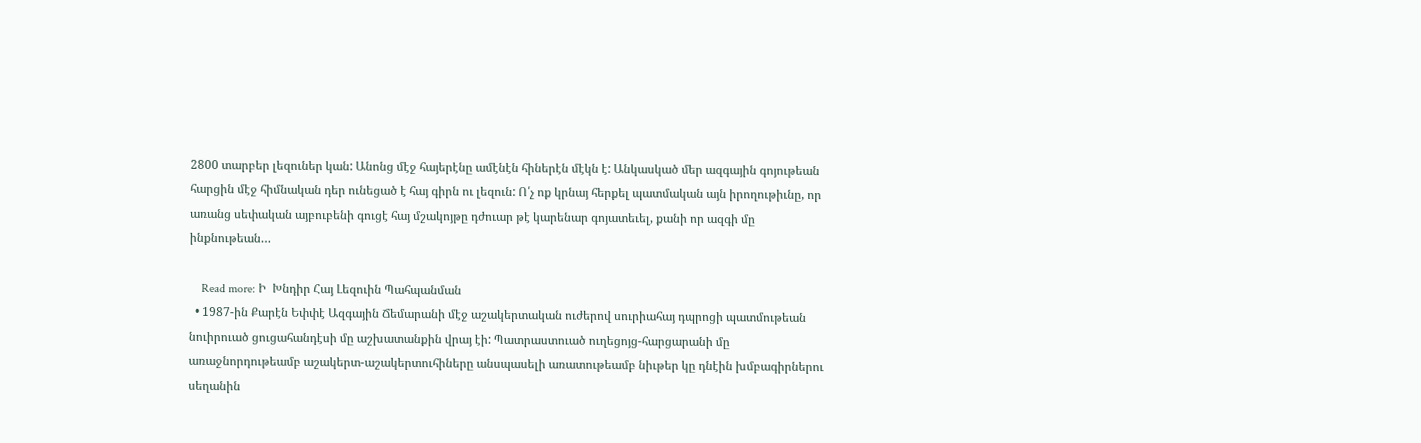2800 տարբեր լեզուներ կան: Անոնց մէջ հայերէնը ամէնէն հիներէն մէկն է: Անկասկած մեր ազգային գոյութեան հարցին մէջ հիմնական դեր ունեցած է հայ գիրն ու լեզուն: Ո՛չ ոք կրնայ հերքել պատմական այն իրողութիւնը, որ առանց սեփական այբուբենի գուցէ հայ մշակոյթը դժուար թէ կարենար գոյատեւել, քանի որ ազգի մը ինքնութեան…

    Read more: Ի  Խնդիր Հայ Լեզուին Պահպանման
  • 1987-ին Քարէն Եփփէ Ազգային Ճեմարանի մէջ աշակերտական ուժերով սուրիահայ դպրոցի պատմութեան նուիրուած ցուցահանդէսի մը աշխատանքին վրայ էի: Պատրաստուած ուղեցոյց-հարցարանի մը առաջնորդութեամբ աշակերտ-աշակերտուհիները անսպասելի առատութեամբ նիւթեր կը դնէին խմբագիրներու սեղանին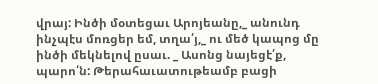վրայ: Ինծի մօտեցաւ Արոյեանը,_ անունդ ինչպէս մոռցեր եմ, տղա՛յ,_ ու մեծ կապոց մը ինծի մեկնելով ըսաւ. _ Ասոնց նայեցէ՛ք, պարո՛ն: Թերահաւատութեամբ բացի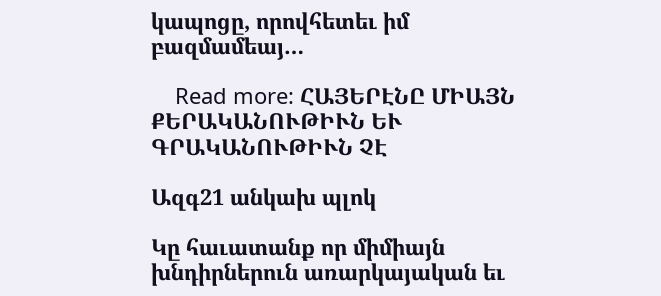կապոցը, որովհետեւ իմ բազմամեայ…

    Read more: ՀԱՅԵՐԷՆԸ ՄԻԱՅՆ ՔԵՐԱԿԱՆՈՒԹԻՒՆ ԵՒ ԳՐԱԿԱՆՈՒԹԻՒՆ ՉԷ

Ազգ21 անկախ պլոկ

Կը հաւատանք որ միմիայն խնդիրներուն առարկայական եւ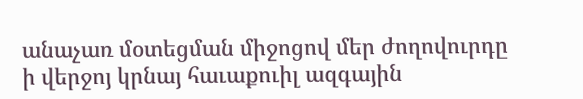անաչառ մօտեցման միջոցով մեր ժողովուրդը ի վերջոյ կրնայ հաւաքուիլ ազգային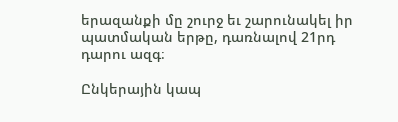երազանքի մը շուրջ եւ շարունակել իր պատմական երթը, դառնալով 21րդ դարու ազգ։

Ընկերային կապ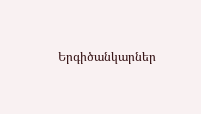Երգիծանկարներ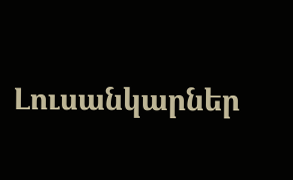Լուսանկարներ